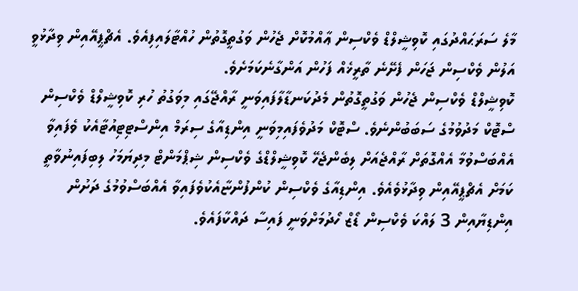މާލެ ސަރަޙައްދުގައި ކޮވިޝީލްޑް ވެކްސިން ޢާއްމުކޮށް ޖެހުން ވަގުތީގޮތުން ހުއްޓާލައިފިއެވެ. އެޗްޕީއޭއިން ވިދާޅުވީ އަލުން ވެކްސިން ޖަހަން ފެށޭނެ ތާރީޚެއް ފަހުން އަންގާނެކަމަށެވެ.
ކޮވިޝީލްޑް ވެކްސިން ޖެހުން ވަގުތީގޮތުން މެދުކަނޑާލާފައިވަނީ ރާއްޖޭގައި މިވަގުތު ހުރި ކޮވިޝީލްޑް ވެކްސިން ސްޓޮކް މަދުވުމުގެ ސަބަބުންނެވެ. ސްޓޮކް މަދުވެފައިމިވަނީ އިންޑިއާގެ ސިރަމް އިންސްޓިޓިއުޓާއެކު ވެފައިވާ އެއްބަސްވުމާ އެއްގޮތަށް ރާއްޖެއަށް ލިބެންޖެހޭ ކޮވިޝީލްޑްގެ ވެކްސިން ޝިޕްމަންޓް މިދިޔަމަހު ލިބިފައިނުވާތީ ކަމަށް އެޗްޕީއޭއިން ވިދާޅުވެއެވެ. އިންޑިއާގެ ވެކްސިން ކުންފުންޏާއެކުވެފައިވާ އެއްބަސްވުމުގެ ދަށުން އިންޑިޔާއިން 3 ލައްކަ ވެކްސިން ޑޯޒް ހޯދުމަށްވަނީ ފައިސާ ދައްކާފައެވެ.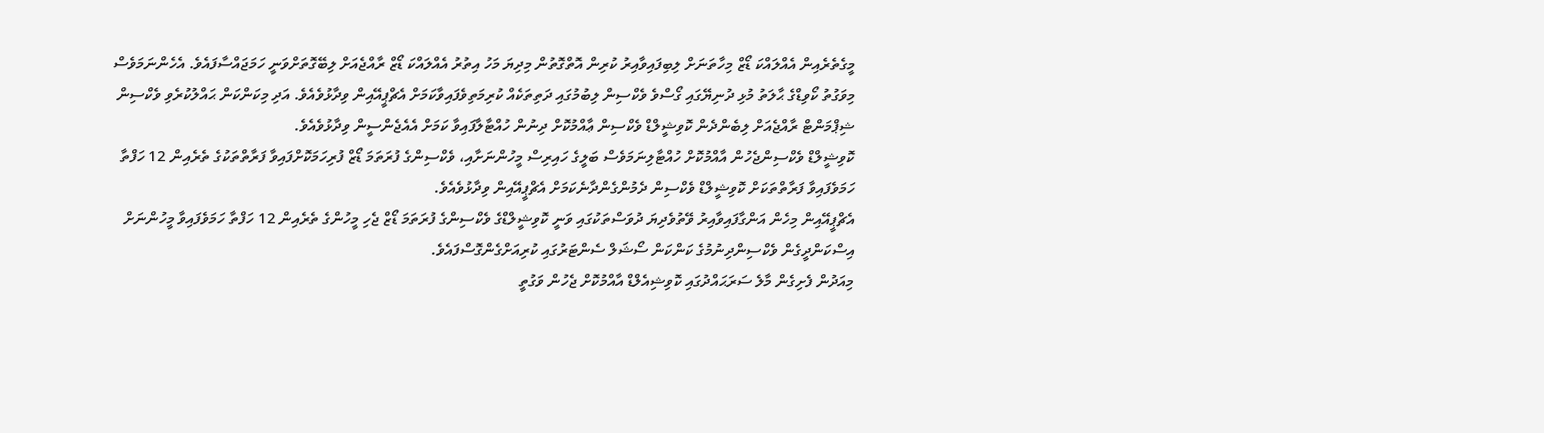މީގެތެރެއިން އެއްލައްކަ ޑޯޒް މިހާތަނަށް ލިބިފައިވާއިރު ކުރިން އޮތްގޮތުން މިދިޔަ މަހު އިތުރު އެއްލައްކަ ޑޯޒް ރާއްޖެއަށް ލިބޭގޮތަށްވަނީ ހަމަޖައްސާފައެވެ. އެހެންނަމަވެސް މިވަގުތު ކޯވިޑްގެ ޙާލަތު މުޅި ދުނިޔޭގައި ގޯސްވެ ވެކްސިން ލިބުމުގައި ދަތިތަކެއް ކުރިމަތިވެފައިވާކަމަށް އެޗްޕީއޭއިން ވިދާޅުވެއެވެ. އަދި މިކަންކަން ޙައްލުކުރެވި ވެކްސިން ޝިޕްމަންޓް ރާއްޖެއަށް ލިބެންދެން ކޮވިޝީލްޑް ވެކްސިން ޢާއްމުކޮށް ދިނުން ހުއްޓާލާފައިވާ ކަމަށް އެއެޖެންސީން ވިދާޅުވެއެވެ.
ކޮވިޝީލްޑް ވެކްސިންޖެހުން އާއްމުކޮށް ހުއްޓާލިނަމަވެސް ބަލީގެ ހައިރިސް މީހުންނަށާއި، ވެކްސިންގެ ފުރަތަމަ ޑޯޒް ފުރިހަމަކޮށްފައިވާ ފަރާތްތަކުގެ ތެރެއިން 12 ހަފްތާ ހަމަވެފައިވާ ފަރާތްތަކަށް ކޮވިޝީލްޑް ވެކްސިން ދެމުންގެންދާނެކަމަށް އެޗްޕީއޭއިން ވިދާޅުވެއެވެ.
އެޗްޕީއޭއިން މިހެން އަންގާފައިވާއިރު ވޭތުވެދިޔަ ދުވަސްތަކުގައި ވަނީ ކޮވިޝީލްޑްގެ ވެކްސިންގެ ފުރަތަމަ ޑޯޒް ޖެހި މީހުންގެ ތެރެއިން 12 ހަފްތާ ހަމަވެފައިވާ މީހުންނަށް އިސްކަންދީގެން ވެކްސިންދިނުމުގެ ކަންކަން ސޯޝަލް ސެންޓަރުގައި ކުރިއަށްގެންގޮސްފައެވެ.
މިއަދުން ފެށިގެން މާލެ ސަރަޙައްދުގައި ކޮވިޝިއެލްޑް އާއްމުކޮށް ޖެހުން ވަގުތީ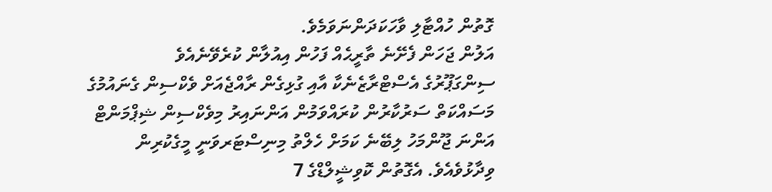ގޮތުން ހުއްޓާލި ވާހަކަދަންނަވަމެވެ.
އަލުން ޖަހަން ފެށޭނެ ތާރީޙެއް ފަހުން އިއުލާން ކުރެވޭނެއެވެ
ސިންގަޕޫރުގެ އެސްޓްރާޒެނެކާ އާއި ގުޅިގެން ރާއްޖެއަށް ވެކްސިން ގެނައުމުގެ މަސައްކަތް ސަރުކާރުން ކުރައްވަމުން އަންނައިރު މިވެކްސިން ޝިޕްމަންޓް އަންނަ ޖޫންމަހު ލިބޭނެ ކަމަށް ހެލްތު މިނިސްޓަރވަނީ މީގެކުރިން ވިދާޅުވެއެވެ. އެގޮތުން ކޮވިޝީލްޑްގެ 7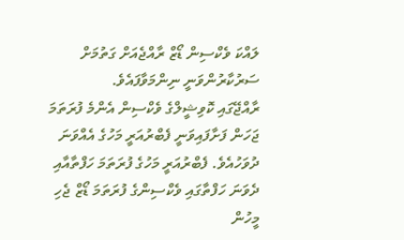ލައްކަ ވެކްސިން ޑޯޒް ރާއްޖެއަށް ގަތުމަށް ސަރުކާރުންވަނީ ނިންމަވާފައެވެ.
ރާއްޖޭގައި ކޮވިޝީލްގެ ވެކްސިން އެންމެ ފުރަތަމަ ޖަހަން ފަށާފައިވަނީ ފެބްރުއަރީ މަހުގެ އެއްވަނަ ދުވަހުއެވެ. ފެބްރުއަރީ މަހުގެ ފުރަތަމަ ހަފްތާއާއި ދެވަނަ ހަފްތާގައި ވެކްސިންގެ ފުރަތަމަ ޑޯޒް ޖެހި މީހުން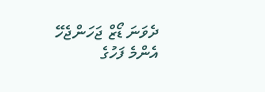ދެވަނަ ޑޯޒް ޖަހަންޖެހޭ އެންމެ ފަހުގެ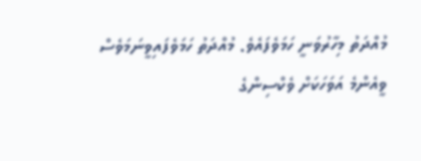މުއްދަތު މިހާރުވަނީ ހަމަވެފައެވެ. މުއްދަތު ހަމަވެފައިވީނަމަވެސް ވީއެންމެ އަވަހަކަށް ވެކްސިންގެ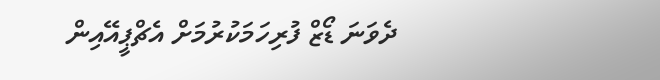ދެވަނަ ޑޯޒް ފުރިހަމަކުރުމަށް އެޗްޕީއޭއިން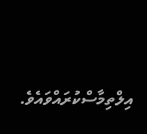އިލްތިމާސްކުރައްވައެވެ.